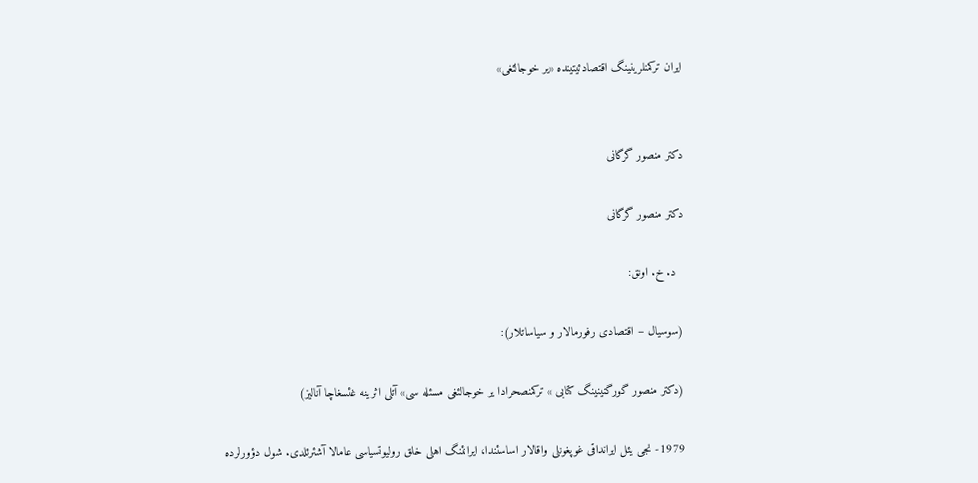ایران ترکمنلرینینگ اقتصادئیتینده «یر خوجالئغی»


دکتر منصور گرگانی

دکتر منصور گرگانی

  د. خ. اونق:

(سوسیال – اقتصادی رفورمالار و سیاساتلار):

(دکتر منصور گورگنینینگ کتابی » ترکمنصحرادا یر خوجالئغی مسئله سی» آتلی اثرینه غئسغاچا آنالیز)

1979- نجی یئل ایرانداقی غوپغونلی واقالار اساسئندا، ایرانئنگ اهلی خلق رولیوتسیاسی عامالا آشئرئلدی. شول دؤورلرده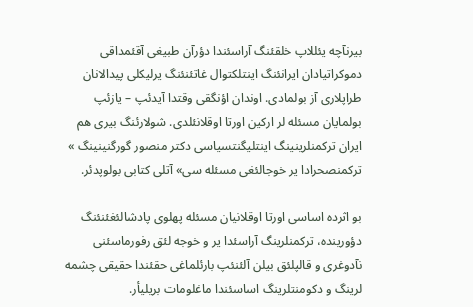بیرنآچه یئللاپ خلقئنگ آراسئندا دؤرآن طبیغی آقئمداقی دموکراتیادان ایرانئنگ اینتلکتوال غاتئنئنگ یرلیکلی پیدالانان طراپلاری آز بولمادی. اوندان اؤنگقی وقتدا آیدئپ – یازئپ بولمایان مسئله لر ارکین اورتا اوقلانئلدی. شولارئنگ بیری هم ایران ترکمنلرینینگ اینتلیگنتسیاسی دکتر منصور گورگنینینگ » ترکمنصحرادا یر خوجالئغی مسئله سی» آتلی کتابی بولوپدئر.

بو اثرده اساسی اورتا اوقلانیان مسئله پهلوی پادشالئغئنئنگ دؤورینده، ترکمنلرینگ آراسئدا یر و خوجه لئق رفورماسئنی نآدوغری و قالپلئق بیلن آلئنئپ بارئلماغی حقئندا حقیقی چشمه لرینگ و دکومنتلرینگ اساسئندا ماغلومات بریلیأر.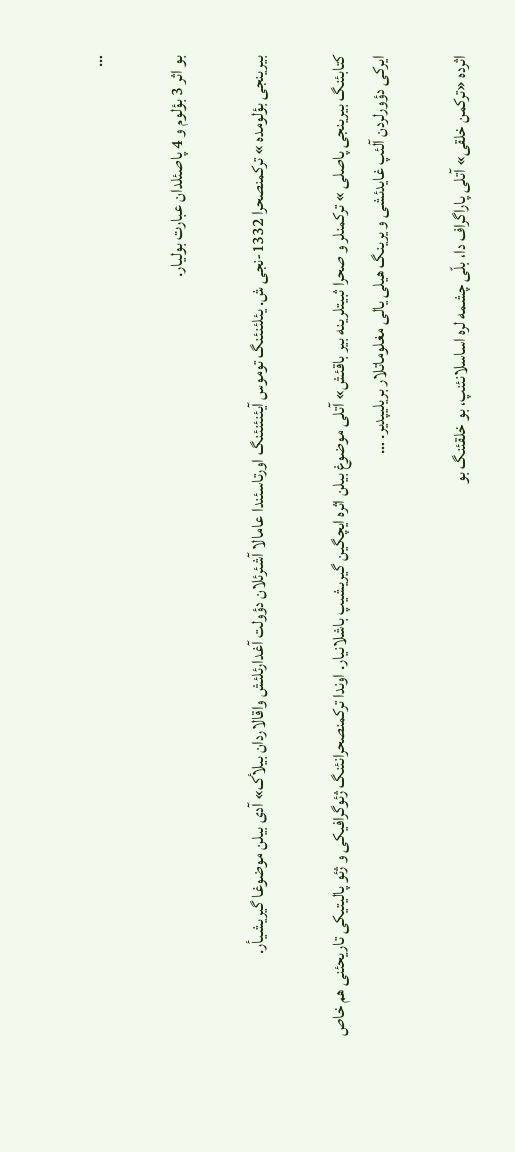…

بو اثر 3 بؤلوم و 4 پاصئلدان عبارت بولیار.

بیرینجی بؤلومده » ترکمنصحرا 1332-نجی ش. یئلئنئنگ توموس آیئنئنئنگ اورتاسئندا عامالا آشئرئلان دؤولت آغدارئلئش واقالاردان بیلأک» آدی بیلن موضوغا گیریشیأر.

کتابئنگ بیرینجی پاصلی » ترکمنلر و صحرا ثبیتلرینه بیر باقئش» آتلی موضوغ بیلن اثره ایچگین گیریشیپ باشلانیار. اوندا ترکمنصحرانئنگ ژئوگرافیکی و ژئو پالیتیکی تاریحئنی هم خاص ایرکی دؤورلردن آلئپ غایدئشی و یرینگ هیلی یالی مغلوماتلار بریلیپدیر. …

اثرده «ترکمن خلقی» آتلی پاراگراف دا، بلّی چشمه لره اساسلانئنپ، بو خلقئنگ بو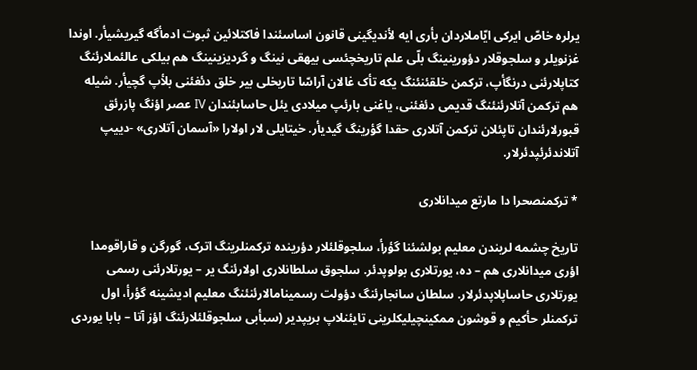یرلره خاصّ ایرکی ایّاملاردان بأری ایه لأندیگینی قانون اساسئندا فاکتلائین ثبوت ادمأگه گیریشیأر. اوندا غزنویلر و سلجوقلار دؤورینینگ بلّی علم تاریخچئسی بیهقی نینگ و گردیزینینگ هم بیلکی عالئملارئنگ کتاپلارئنی درنگأپ، ترکمن خلقئنئنگ یکه تأک غالان آراسّا تاریخلی بیر خلق دئغئنی بلأپ گچیأر. شیله هم ترکمن آتلارئنئنگ قدیمی دئغئنی، یاغنی بارئپ میلادی یئل حاسابئندان IV عصر اؤنگ پازرئق قبورلارئندان تاپئلان ترکمن آتلاری حقدا گؤرینگ گیدیأر. خیتایلی لار اولارا «آسمان آتلاری» -دییپ آتلاندئرئپدئرلار.

* ترکمنصحرا دا مارتع میدانلاری

تاریخ چشمه لریندن معلیم بولشئنا گؤرأ، سلجوقلئلار دؤرینده ترکمنلرینگ اترک، گورگن و قاراقومدا اؤری میدانلاری هم – ده، یورتلاری بولوپدئر. سلجوق سلطانلاری اولارئنگ یر – یورتلارئنی رسمی یورتلاری حاساپلاپدئرلار. سلطان سانجارئنگ دؤولت رسمینامالارئنئنگ معلیم ادیشینه گؤرأ، اول ترکمنلر حأکیم و قوشون ممکینچیلیکلرینی تایئنلاپ بریپدیر (سبأبی سلجوقلئلارئنگ اؤز آتا – بابا یوردی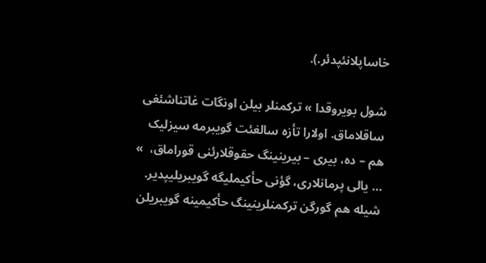خاساپلانئپدئر.).

شول بویروقدا » ترکمنلر بیلن اونگات غاتناشئغی ساقلاماق. اولارا تأزه سالغئت گویبرمه سیزلیک هم – ده، بیری – بیرینینگ حقوقلارئنی قوراماق،  » … یالی پرمانلاری، گؤنی حأکیملیگه گویبریلیپدیر. شیله هم گورگن ترکمنلرینینگ حأکیمینه گویبریلن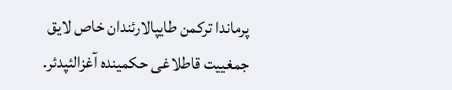پرماندا ترکمن طایپالارئندان خاص لایق جمغییت قاطلاغی حکمینده آغزالئپدئر.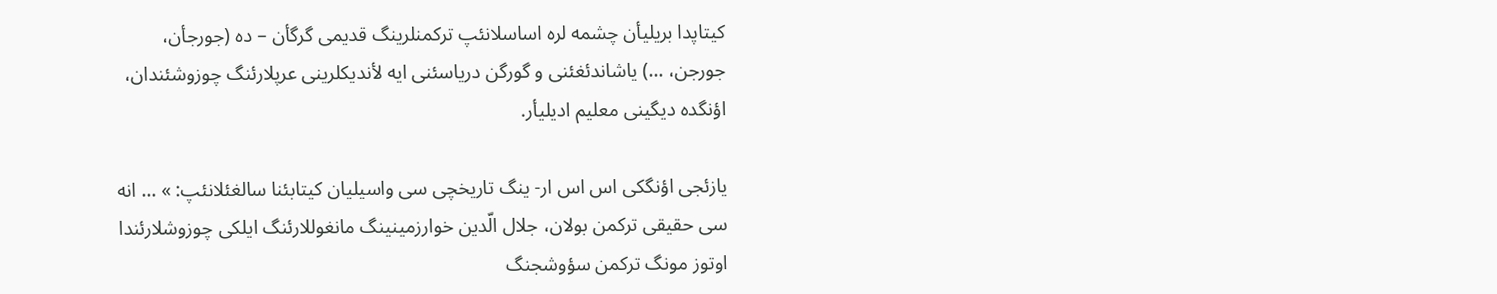کیتاپدا بریلیأن چشمه لره اساسلانئپ ترکمنلرینگ قدیمی گرگأن – ده (جورجأن، جورجن، …) یاشاندئغئنی و گورگن دریاسئنی ایه لأندیکلرینی عرپلارئنگ چوزوشئندان، اؤنگده دیگینی معلیم ادیلیأر.

یازئجی اؤنگکی اس اس ار- ینگ تاریخچی سی واسیلیان کیتابئنا سالغئلانئپ: » … انه سی حقیقی ترکمن بولان، جلال الّدین خوارزمینینگ مانغوللارئنگ ایلکی چوزوشلارئندا اوتوز مونگ ترکمن سؤوشجنگ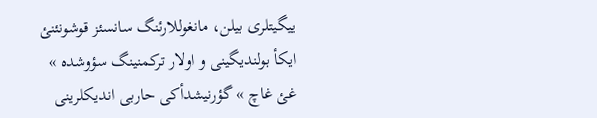ییگیتلری بیلن، مانغوللارئنگ سانسئز قوشونئنئ ایکأ بولندیگینی و اولار ترکمنینگ سؤوشده » غئ غاچ » گؤرنیشدأکی حاربی اندیکلرینی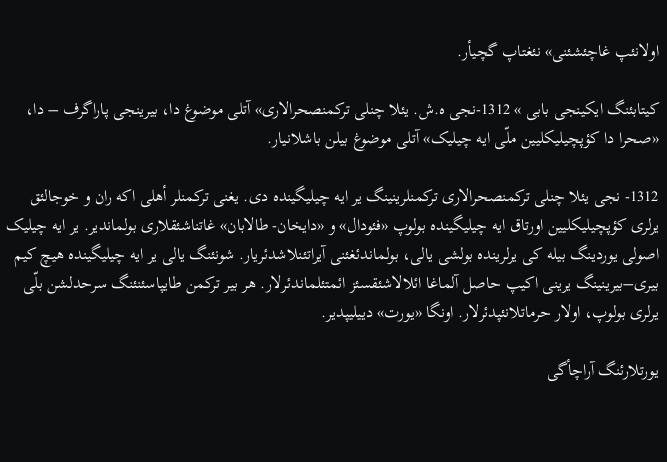اولانئپ غاچئشئنی» نئغتاپ گچیأر.

کیتابئنگ ایکینجی بابی » 1312-نجی ه.ش. یئلا چنلی ترکمنصحرالاری» آتلی موضوغ دا، بیرینجی پاراگرف – دا، «صحرا دا کؤپچیلیکلیین ملّی ایه چیلیک» آتلی موضوغ بیلن باشلانیار.

1312- نجی یئلا چنلی ترکمنصحرالاری ترکمنلرینینگ یر ایه چیلیگینده دی. یغنی ترکمنلر أهلی اکه ران و خوجالئق یرلری کؤپچیلیکلیین اورتاق ایه چیلیگینده بولوپ «فئودال» و «دایخان- طالابان» غاتناشئقلاری بولماندیر. یر ایه چیلیک اصولی یوردینگ بیله کی یرلرینده بولشی یالی، بولماندئغئنی آیراتئنلاشدئریار. شونئنگ یالی یر ایه چیلیگینده هیچ کیم بیری–بیرینینگ یرینی اکیپ حاصل آلماغا ائلالاشئقسئز ائمتئلماندئرلار. هر بیر ترکمن طایپاسئنئنگ سرحدلشن بلّی یرلری بولوپ، اولار حرماتلانئپدئرلار. اونگا «یورت» دییلیپدیر.

یورتلارئنگ آراچأگی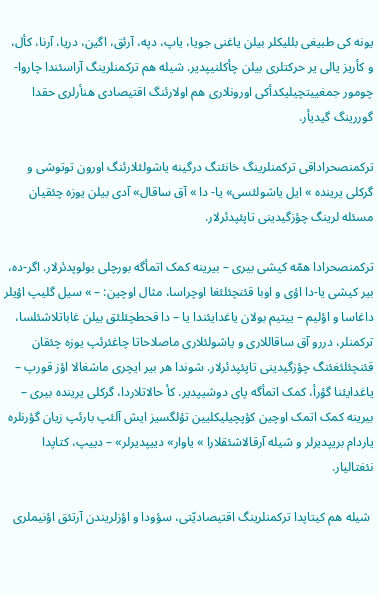یونه کی طبیغی بللیکلر بیلن یاغنی جویا، یاپ، دپه، آرئق، اگین، دریا، آرنا، کأل، و کأریز یالی یر حرکتلری بیلن چأکلنیپدیر. شیله هم ترکمنلرینگ آراسئندا چاروا-چومور جمغییتچیلیکدأکی اورونلاری هم اولارئنگ اقتیصادی هنأرلری حقدا گوررینگ گیدیأر.

ترکمنصحراداقی ترکمنلرینگ خانئنگ درگینه یاشولئلارئنگ اورون توتوشی و گرکلی یرینده » ایل یاشولئسی» یا- دا » آق ساقال» آدی بیلن یوزه چئقیان مسئله لرینگ چؤزگیدینی تاپئپدئرلار.

ترکمنصحرادا همّه کیشی بیری – بیرینه کمک اتمأگه بورچلی بولوپدئرلار. اگر-ده، بیر کیشی یا-دا اؤی و اوبا قئنچئلئغا اوچراسا، مثال اوچین: – » سیل گلیپ اؤیلر داغاسا و اؤلیم – ییتیم بولان یاغدایئندا یا – دا قحطچئلئق بیلن غاباتلاشئلسا، ترکمنلر، دررو آق ساقاللاری و یاشولئلاری ماصلاحاتا چاغئرئپ یوزه چئقان قئنچئلئغئنگ چؤزگیدینی تاپئپدئرلار. شوندا هر بیر ایچری ماشغالا اؤز قورپ – یاغدایئنا گؤرأ، کمک اتمأگه پای دوشیپدیر. کأ حالاتلاردا، گرکلی یرینده بیری – بیرینه کمک اتمک اوچین کؤپچیلیکلیین تؤلگسیز ایش آلئپ بارئپ زیان گؤرنلره یاردام بریپدیرلر و شیله آرقالاشئقلارا » یاوار» دییپدیرلر» – دییپ، کتاپدا نئغتالیار.

 شیله هم کیتاپدا ترکمنلرینگ اقتیصادیّتی، سؤودا و اؤزلریندن آرتئق اؤنیملری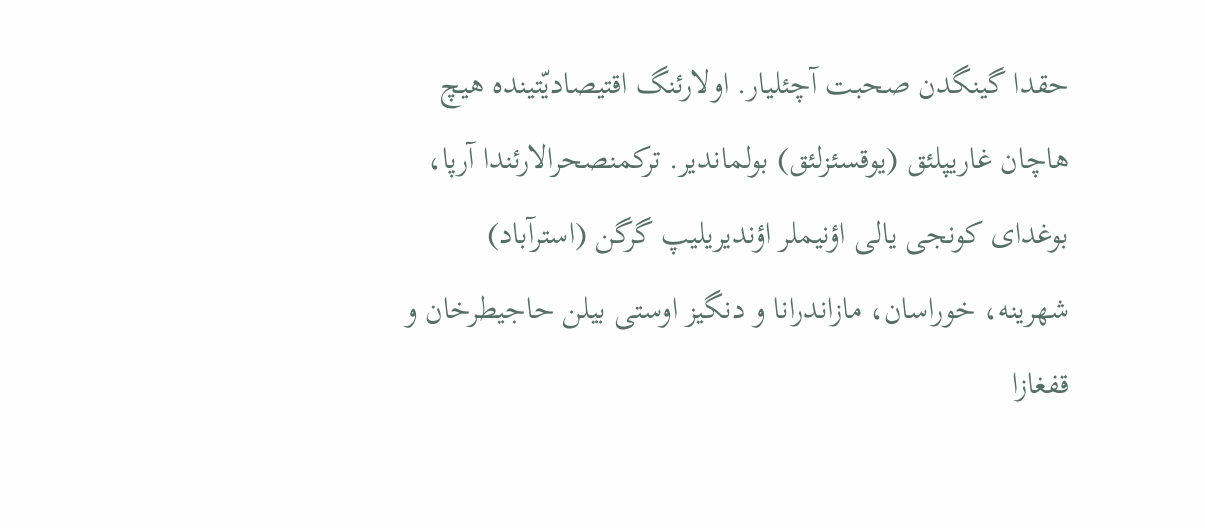حقدا گینگدن صحبت آچئلیار. اولارئنگ اقتیصادیّتینده هیچ هاچان غاریپلئق (یوقسئزلئق) بولماندیر. ترکمنصحرالارئندا آرپا، بوغدای کونجی یالی اؤنیملر اؤندیریلیپ گرگن (استرآباد) شهرینه، خوراسان، مازاندرانا و دنگیز اوستی بیلن حاجیطرخان و قفغازا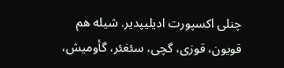چنلی اکسپورت ادیلیپدیر. شیله هم قویون، قوزی، گچی، سئغئر، گأومیش،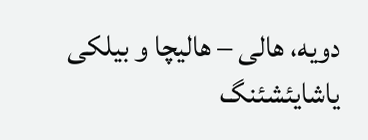دویه، هالی – هالیچا و بیلکی یاشایئشئنگ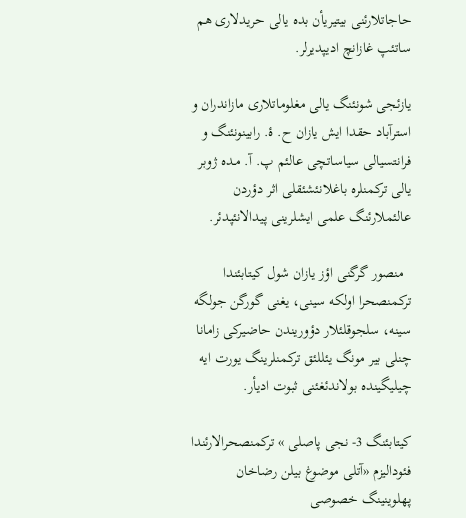حاجاتلارئنی بیتیریأن بده یالی حریدلاری هم ساتئپ غازانچ ادیپدیرلر.

یازئجی شونئنگ یالی مغلوماتلاری مازاندران و استرآباد حقدا ایش یازان ح. ۀ. رابینونئنگ و فرانتسیالی سیاساتچی عالئم پ. آ. مـده ژوبر یالی ترکمنلره باغلانئشئقلی اثر دؤردن عالئملارئنگ علمی ایشلرینی پیدالانئپدئر.

  منصور گرگنی اؤز یازان شول کیتابئندا ترکمنصحرا اولکه سینی، یغنی گورگن جولگه سینه، سلجوقلئلار دؤوریندن حاضیرکی زامانا چنلی بیر مونگ یئللئق ترکمنلرینگ یورت ایه چیلیگینده بولاندئغئنی ثبوت ادیأر.

کیتابئنگ 3- نجی پاصلی » ترکمنصحرالارئندا فئودالیزم «آتلی موضوغ بیلن رضاخان پهلوینینگ خصوصی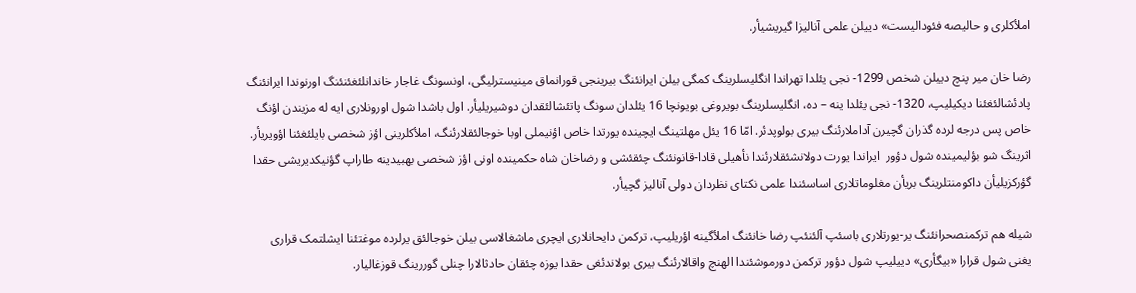املأکلری و حالیصه فئودالیست» دییلن علمی آنالیزا گیریشیأر.

رضا خان میر پنچ دییلن شخص 1299- نجی یئلدا تهراندا انگلیسلرینگ کمگی بیلن ایرانئنگ بیرینجی قورانماق مینیسترلیگی، اونسونگ غاجار خاندانلئغئنئنگ اورنوندا ایرانئنگ پادئشالئغئنا دیکیلیپ، 1320- نجی یئلدا ینه – ده، انگلیسلرینگ بویروغی بویونچا 16 یئلدان سونگ پاتئشالئقدان دوشیریلیأر. اول باشدا شول اورونلاری ایه له مزیندن اؤنگ خاص پس درجه لرده گذران گچیرن آداملارئنگ بیری بولوپدئر. امّا 16 یئل مهلتینگ ایچینده یورتدا خاص اؤنیملی اوبا خوجالئقلارئنگ، املأکلرینی اؤز شخصی بایلئغئنا اؤویریأر. اثرینگ شو بؤلیمینده شول دؤور  ایراندا یورت دولانشئقلارئندا نأهیلی قادا-قانونئنگ چئقئشی و رضاخان شاه حکمینده اونی اؤز شخصی بهبیدینه طاراپ گؤنیکدیریشی حقدا گؤرکزیلیأن داکومنتلرینگ بریأن مغلوماتلاری اساسئندا علمی نکتای نظردان دولی آنالیز گچیأر.

شیله هم ترکمنصحرانئنگ یر-یورتلاری باسئپ آلئنئپ رضا خانئنگ املأگینه اؤریلیپ، ترکمن دایحانلاری ایچری ماشغالاسی بیلن خوجالئق یرلرده موغتئنا ایشلتمک قراری یغنی شول قرارا «بیگأری» دییلیپ شول دؤور ترکمن دورموشئندا الهنچ واقالارئنگ بیری بولاندئغی حقدا یوزه چئقان حادثالارا چنلی گوررینگ قوزغالیار.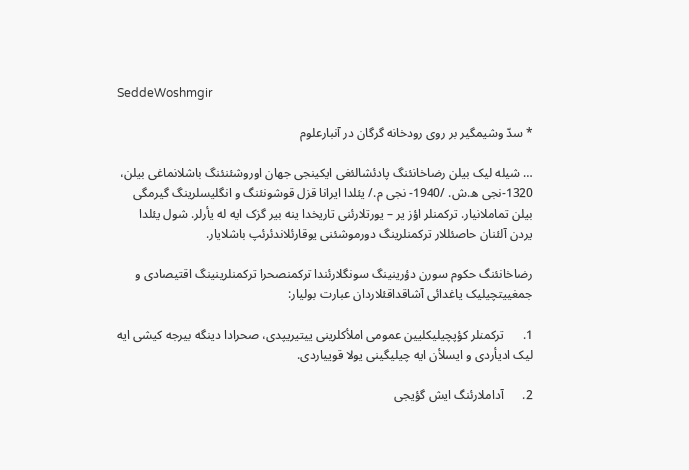SeddeWoshmgir

* سدّ وشیمگیر بر روی رودخانه گرگان در آنبارعلوم

… شیله لیک بیلن رضاخانئنگ پادئشالئغی ایکینجی جهان اوروشئنئنگ باشلانماغی بیلن، 1320-نجی ه.ش. /1940- نجی م./ یئلدا ایرانا قزل قوشونئنگ و انگلیسلرینگ گیرمگی بیلن تماملانیار. ترکمنلر اؤز یر – یورتلارئنی تاریخدا ینه بیر گزک ایه له یأرلر. شول یئلدا یردن آلئنان حاصئللار ترکمنلرینگ دورموشئنی یوقارئلاندئرئپ باشلایار.

رضاخانئنگ حکوم سورن دؤرینینگ سونگلارئندا ترکمنصحرا ترکمنلرینینگ اقتیصادی و جمغییتچیلیک یاغدائی آشاقداقئلاردان عبارت بولیار:

1.      ترکمنلر کؤپچیلیکلیین عمومی املأکلرینی ییتیریپدی، صحرادا دینگه بیرجه کیشی ایه لیک ادیأردی و ایسلأن ایه چیلیگینی یولا قوییاردی.

2.      آداملارئنگ ایش گؤیجی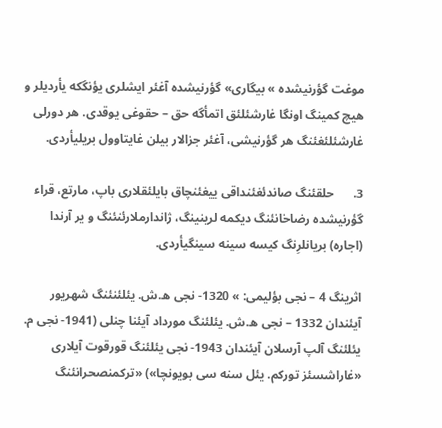موغت گؤرنیشده » بیگاری» گؤرنیشده آغئر ایشلری یؤنگکه یأردیلر و هیچ کمینگ اونگا غارشئلئق اتمأگه حق – حقوغی یوقدی. هر دورلی غارشئلئغئنگ هر گؤرنیشی، آغئر جزالار بیلن غایتاوول بریلیأردی.

3.      حلقئنگ صاندئغئنداقی ییغئنچاق بایلئقلاری باپ، مارتع، قراء گؤرنیشده رضاخانئنگ دیکمه لرینینگ، ژاندارملارئنئنگ و یر آرندا (اجاره) بریانلرِنگ کیسه سینه سینگیأردی.

اثرینگ 4 – نجی بؤلیمی: » 1320- نجی ه.ش. یئلئنئنگ شهریور آیئندان 1332 – نجی ه.ش. یئلئنگ مورداد آیئنا چنلی (1941- نجی م. یئلئنگ آلپ آرسلان آیئندان 1943- نجی یئلئنگ قورقوت آیلاری «غاراشسئز تورکم. یئل سنه سی بویونچا») «ترکمنصحرانئنگ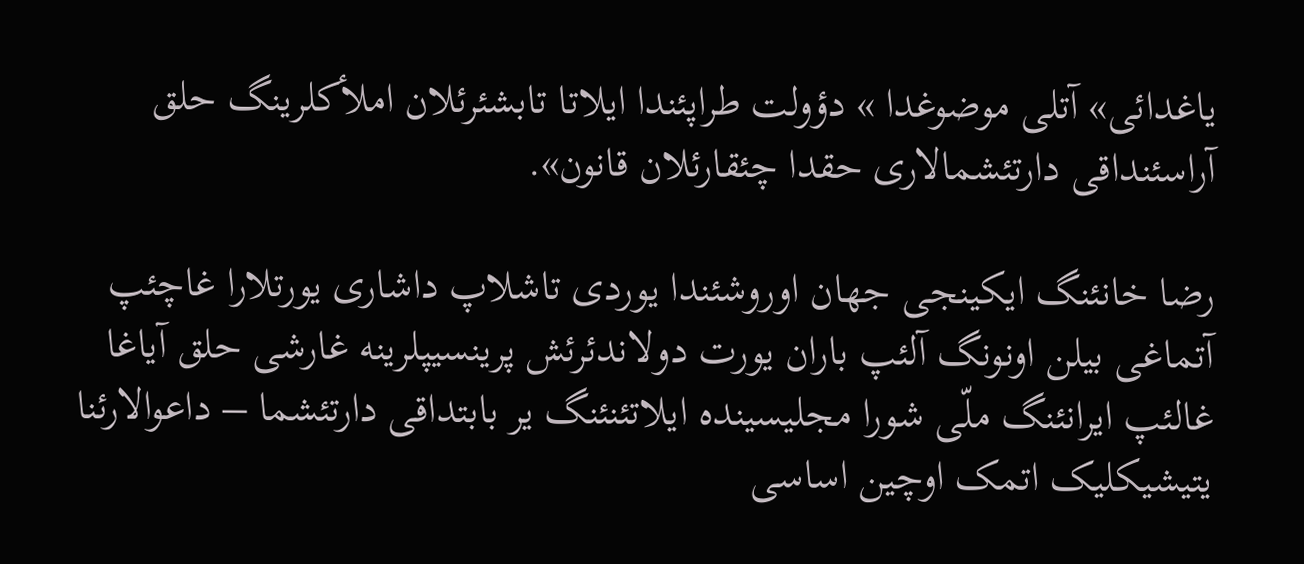یاغدائی» آتلی موضوغدا » دؤولت طراپئندا ایلاتا تابشئرئلان املأکلرینگ حلق آراسئنداقی دارتئشمالاری حقدا چئقارئلان قانون».

رضا خانئنگ ایکینجی جهان اوروشئندا یوردی تاشلاپ داشاری یورتلارا غاچئپ آتماغی بیلن اونونگ آلئپ باران یورت دولاندئرئش پرینسیپلرینه غارشی حلق آیاغا غالئپ ایرانئنگ ملّی شورا مجلیسینده ایلاتئنئنگ یر بابتداقی دارتئشما – داعوالارئنا یتیشیکلیک اتمک اوچین اساسی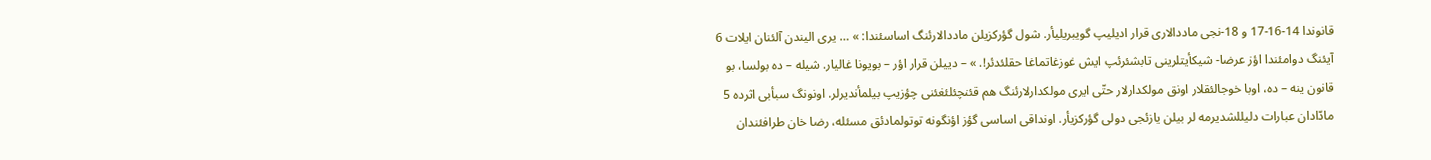قانوندا 14-16-17 و 18-نجی ماددالاری قرار ادیلیپ گویبریلیأر. شول گؤرکزیلن ماددالارئنگ اساسئندا: » … یری الیندن آلئنان ایلات 6 آیئنگ دوامئندا اؤز عرضا- شیکأیتلرینی تابشئرئپ ایش غوزغاتماغا حقلئدئر!. » – دییلن قرار اؤر – بویونا غالیار. شیله – ده بولسا، بو قانون ینه – ده، اوبا خوجالئقلار اونق مولکدارلار حتّی ایری مولکدارلارئنگ هم قئنچئلئغئنی چؤزیپ بیلمأندیرلر. اونونگ سبأبی اثرده 5 مادّادان عبارات دلیللشدیرمه لر بیلن یازئجی دولی گؤرکزیأر. اونداقی اساسی گؤز اؤنگونه توتولمادئق مسئله، رضا خان طرافئندان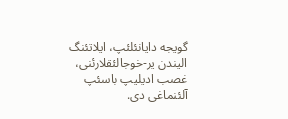گویجه دایانئلئپ، ایلاتئنگ الیندن یر-خوجالئقلارئنی، غصب ادیلیپ باسئپ آلئنماغی دی.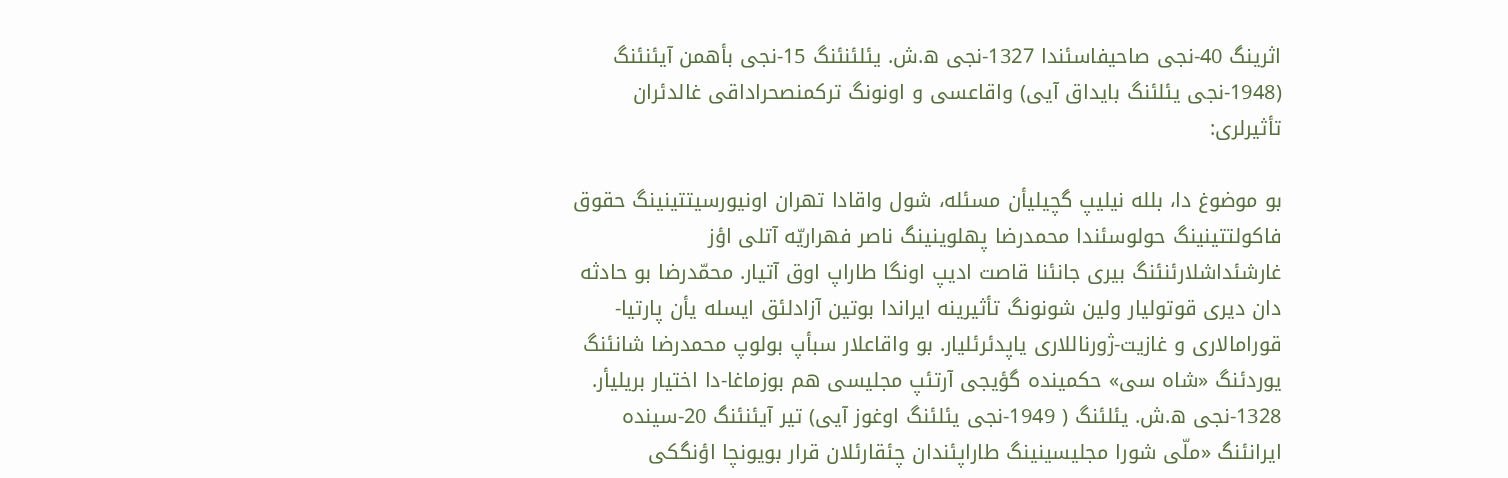اثرینگ 40-نجی صاحیفاسئندا 1327-نجی ه.ش. یئلئنئنگ 15-نجی بأهمن آیئنئنگ (1948-نجی یئلئنگ بایداق آیی) واقاعسی و اونونگ ترکمنصحراداقی غالدئران تأثیرلری:

بو موضوغ دا، بلله نیلیپ گچیلیأن مسئله، شول واقادا تهران اونیورسیتتینینگ حقوق فاکولتتینینگ حولوسئندا محمدرضا پهلوینینگ ناصر فهراریّه آتلی اؤز غارشئداشلارئنئنگ بیری جانئنا قاصت ادیپ اونگا طاراپ اوق آتیار. محمّدرضا بو حادثه دان دیری قوتولیار ولین شونونگ تأثیرینه ایراندا بوتین آزادلئق ایسله یأن پارتیا-قورامالاری و غازیت-ژورناللاری یاپدئرئلیار. بو واقاعلار سبأپ بولوپ محمدرضا شانئنگ یوردئنگ «شاه سی» حکمینده گؤیجی آرتئپ مجلیسی هم بوزماغا-دا اختیار بریلیأر. 1328-نجی ه.ش. یئلئنگ ( 1949-نجی یئلئنگ اوغوز آیی) تیر آیئنئنگ 20-سینده ایرانئنگ «ملّی شورا مجلیسینینگ طاراپئندان چئقارئلان قرار بویونچا اؤنگکی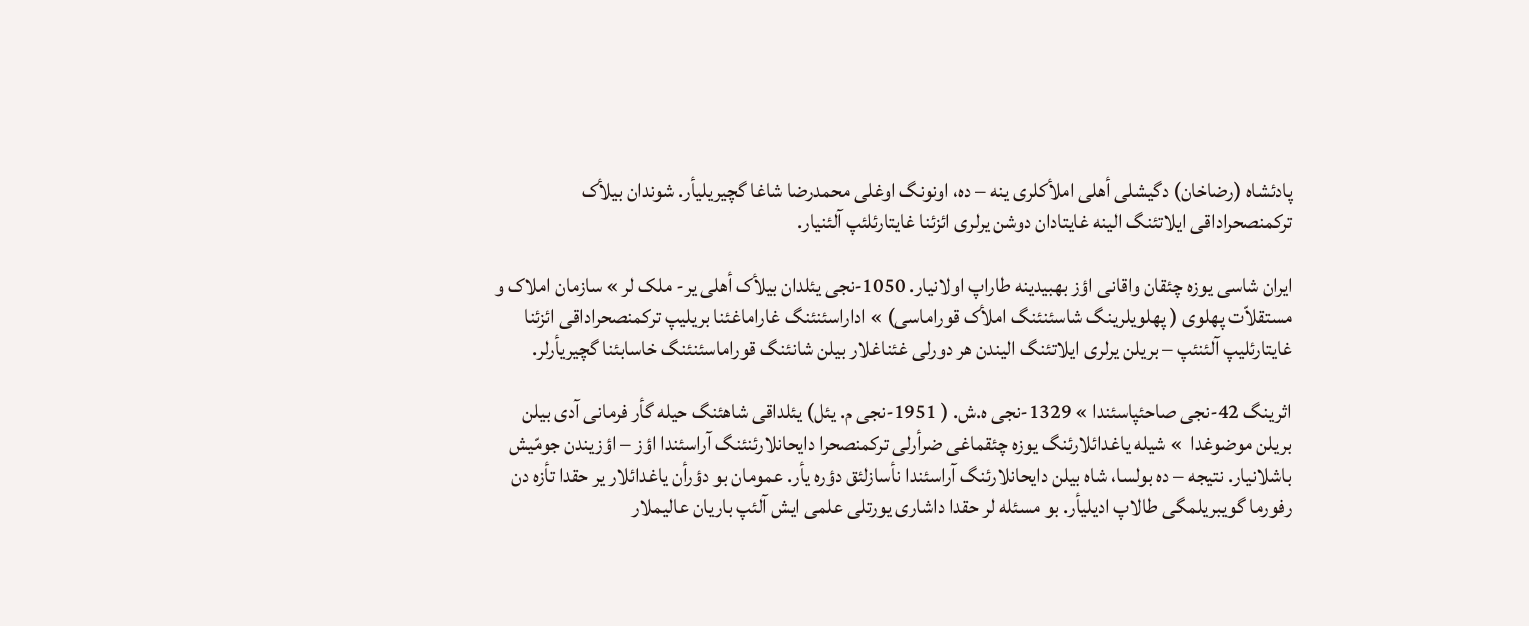پادئشاه (رضاخان) دگیشلی أهلی املأکلری ینه – ده، اونونگ اوغلی محمدرضا شاغا گچیریلیأر. شوندان بیلأک ترکمنصحراداقی ایلاتئنگ الینه غایتادان دوشن یرلری ائزئنا غایتارئلئپ آلئنیار.

ایران شاسی یوزه چئقان واقانی اؤز بهبیدینه طاراپ اولانیار. 1050-نجی یئلدان بیلأک أهلی یر- ملک لر » سازمان املاک و مستقلاّت پهلوی ( پهلویلرینگ شاسئنئنگ املأک قوراماسی) » اداراسئنئنگ غاراماغئنا بریلیپ ترکمنصحراداقی ائزئنا غایتارئلیپ آلئنئپ – بریلن یرلری ایلاتئنگ الیندن هر دورلی غئناغلار بیلن شانئنگ قوراماسئنئنگ خاسابئنا گچیریأرلر.

اثرینگ 42-نجی صاحئپاسئندا » 1329-نجی ه.ش. ( 1951-نجی م. یئل) یئلداقی شاهئنگ حیله گأر فرمانی آدی بیلن بریلن موضوغدا  » شیله یاغدائلارئنگ یوزه چئقماغی ضرأرلی ترکمنصحرا دایحانلارئنئنگ آراسئندا اؤز – اؤزیندن جومّیش باشلانیار. نتیجه – ده بولسا، شاه بیلن دایحانلارئنگ آراسئندا نأسازلئق دؤره یأر. عمومان بو دؤرأن یاغدائلار یر حقدا تأزه دن رفورما گویبریلمگی طالاپ ادیلیأر. بو مسئله لر حقدا داشاری یورتلی علمی ایش آلئپ باریان عالیملار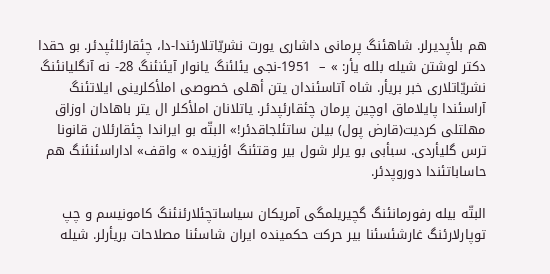هم بلأپدیرلر. شاهئنگ پرمانی داشاری یورت نشریّاتلارئندا-دا، چئقارئلئپدئر. بو حقدا دکتر لوشتن شیله بلله یأر: » –  1951-نجی یئلئنگ یانوار آیئنئنگ 28- نه آنگلیانئنگ نشریّاتلاری خبر بریأر. شاه آتاسئندان یتن أهلی خصوصی املأکلرینی ایلاتئنگ آراسئندا پایلاماق اوچین پرمان چئقارئپدئر. یاتلانان املأکلر ال یتر باهادان اوزاق مهلتلی کردیت(قارض پول) بیلن ساتئلجاقدئر!» البتّه بو ایراندا چئقارئلان قانونا ترس گلیأردی. سبأبی بو یرلر شول بیر وقتئنگ اؤزینده » واقف» اداراسئنئنگ هم حاساباتئندا دوروپدئر.

البتّه بیله رفورمانئنگ گچیریلمگی آمریکان سیاساتچئلارئنئنگ کامونیسم و چپ توپارلارئنگ غارشئسئنا بیر حرکت حکمینده ایران شاسئنا مصلاحات بریأرلر. شیله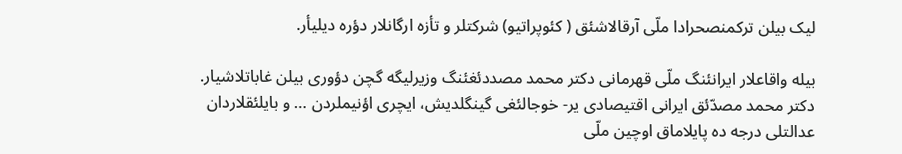لیک بیلن ترکمنصحرادا ملّی آرقالاشئق ( کئوپراتیو) شرکتلر و تأزه ارگانلار دؤره دیلیأر.

بیله واقاعلار ایرانئنگ ملّی قهرمانی دکتر محمد مصددئغئنگ وزیرلیگه گچن دؤوری بیلن غاباتلاشیار. دکتر محمد مصدّئق ایرانی اقتیصادی یر- خوجالئغی گینگلدیش، ایچری اؤنیملردن … و بایلئقلاردان عدالتلی درجه ده پایلاماق اوچین ملّی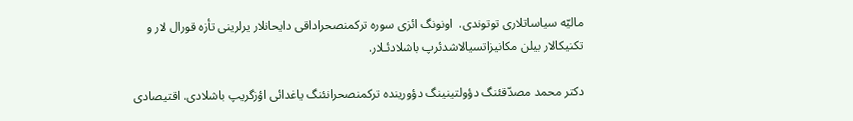مالیّه سیاساتلاری توتوندی.  اونونگ ائزی سوره ترکمنصحراداقی دایحانلار یرلرینی تأزه قورال لار و تکنیکالار بیلن مکانیزاتسیالاشدئرپ باشلادئـلار.

دکتر محمد مصدّقئنگ دؤولتینینگ دؤورینده ترکمنصحرانئنگ یاغدائی اؤزگریپ باشلادی. اقتیصادی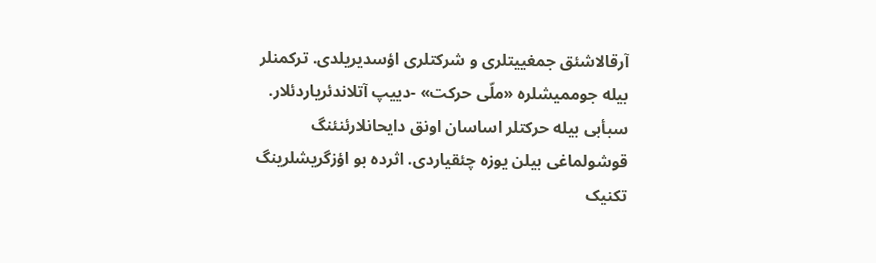آرقالاشئق جمغییتلری و شرکتلری اؤسدیریلدی. ترکمنلر بیله جوممیشلره «ملّی حرکت» -دییپ آتلاندئریاردئلار. سبأبی بیله حرکتلر اساسان اونق دایحانلارئنئنگ قوشولماغی بیلن یوزه چئقیاردی. اثرده بو اؤزگریشلرینگ تکنیک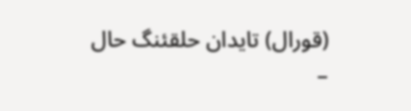(قورال) تایدان حلقئنگ حال –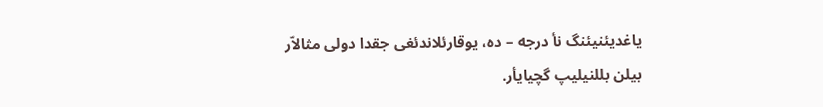یاغدیئنیئنگ نأ درجه – ده، یوقارئلاندئغی جقدا دولی مثالاّر بیلن بللنیلیپ گچیایأر.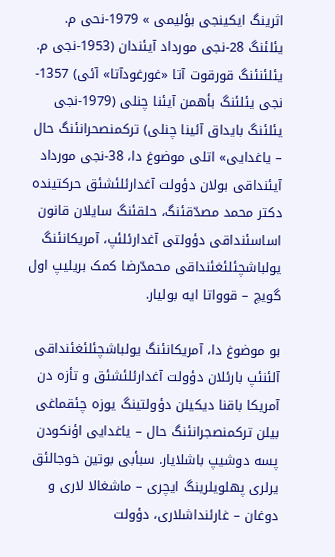اثرینگ ایکینجی بؤلیمی » 1979-نحی م. یئلئنگ 28-نجی مورداد آیئندان (1953-نجی م. یئلئنئنگ قورقوت آتا «غورغودآتا» آئی) 1357-نجی یئلئنگ بأهمن آیئنا چنلی (1979-نجی یئلئنگ بایداق آئینا چنلی) ترکمنصحرانئنگ حال – یاغدایی» اتلی موضوغ دا، 38-نجی مورداد آیئنداقی بولان دؤولت آغدارئلئشئق حرکتینده دکتر محمد مصدّقئنگ، حلقئنگ سایلان قانون اساسئنداقی دؤولتی آغدارئلئپ، آمریکانئنگ یولباشچئلئغئنداقی محمدّرضا کمک بریلیپ اول گویچ – قوواتا ایه بولیار.

بو موضوغ دا، آمریکانئنگ یولباشچئلئغئنداقی آلئنئپ بارئلان دؤولت آغدارئلئشئق و تأزه دن آمریکا باقنا دیکیلن دؤولتینگ یوزه چئقماغی بیلن ترکمنصجرانئنگ حال – یاغدایی اؤنکودن  پسه دوشیپ باشلایار. سبأبی بوتین خوجالئق یرلری پهلویلرینگ ایچری – ماشغالا لاری و دوغان – غارئنداشلاری، دؤولت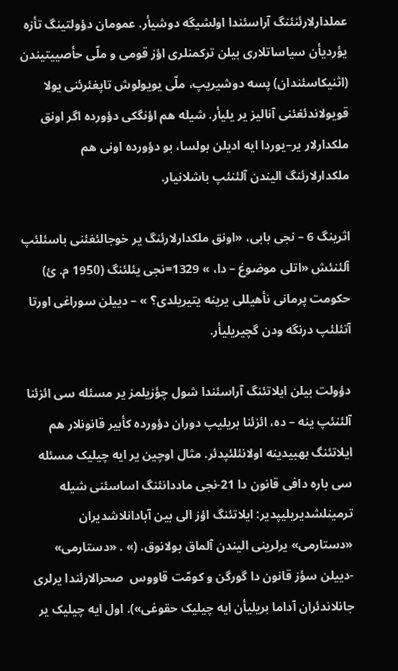عملدارلارئنئنگ آراسئندا اولشیگه دوشیأر. عمومان دؤولتینگ تأزه یؤردیأن سیاساتلاری بیلن ترکمنلری اؤز قومی و ملّی حأصییتیندن (اثنیکاسئندان) پسه دوشیریپ، ملّی یویولوش تاپغئرئنی یولا قویولاندئغئنی آنالیز یر یلیأر. شیله هم اؤنگکی دؤورده اگر اونق ملکدارلار یر–یوردا ایه ادیلن بولسا، بو دؤورده اونی هم ملکدارلارئنگ الیندن آلئنئپ باشلانیار.

اثرینگ 6 – نجی بابی، «اونق ملکدارلارئنگ یر خوجالئغئنی باسئلئپ آلئنئش «اتلی موضوغ – دا، » 1329=نجی یئلئنگ (1950 م. ئ) حکومت پرمانی نأهیللی یرینه یتیریلدی؟ » – دییلن سوراغی اورتا آتئلئپ درنگه ودن گچیریلیأر.

دؤولت بیلن ایلاتئنگ آراسئندا شول چؤزیلمز یر مسئله سی ائزئنا آلئنئپ ینه – ده، ائزئنا بریلیپ دوران دؤورده کأبیر قانونلار هم ایلاتئنگ بهبیدینه اولانئلئپدئر. مثال اوچین یر ایه چیلیک مسئله سی باره دافی قانون دا 21-نجی ماددانئنگ اساسئنی شیله ترمینلشدیریلیپدیر: ایلاتئنگ اؤز الی بین آبادانلاشدیران «دستارمی» یرلرینی الیندن آلماق بولانوق. (» . «دستارمی» -دییلن سؤز قانون دا گورگن و کومّت قاووس  صحرالارئندا یرلری جانلاندئران آداما بریلیأن ایه چیلیک حقوغی»). اول ایه چیلیک یر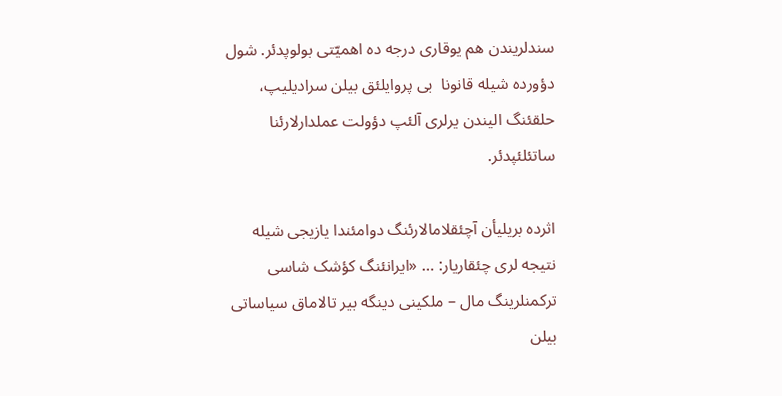سندلریندن هم یوقاری درجه ده اهمیّتی بولوپدئر. شول دؤورده شیله قانونا  بی پروایلئق بیلن سرادیلیپ، حلقئنگ الیندن یرلری آلئپ دؤولت عملدارلارئنا ساتئلئپدئر.

اثرده بریلیأن آچئقلامالارئنگ دوامئندا یازیجی شیله نتیجه لری چئقاریار: … «ایرانئنگ کؤشک شاسی ترکمنلرینگ مال – ملکینی دینگه بیر تالاماق سیاساتی بیلن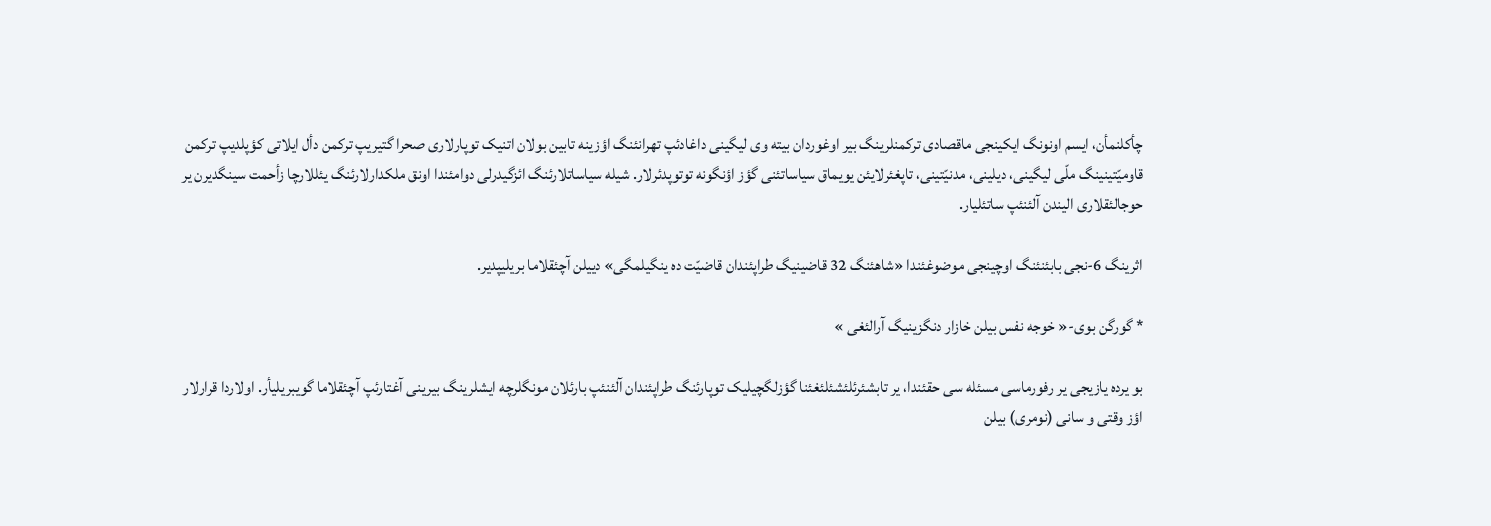چأکلنمأن، ایسم اونونگ ایکینجی ماقصادی ترکمنلرینگ بیر اوغوردان بیته وی لیگینی داغادئپ تهرانئنگ اؤزینه تابین بولان اتنیک توپارلاری صحرا گتیریپ ترکمن دأل ایلاتی کؤپلدیپ ترکمن قاومیّتینینگ ملّی لیگینی، دیلینی، مدنیّتینی، تاپغئرلایئن یویماق سیاساتئنی گؤز اؤنگونه توتوپدئرلار. شیله سیاساتلارئنگ ائزگیدرلی دوامئندا اونق ملکدارلارئنگ یئللارچا زأحمت سینگدیرن یر حوجالئقلاری الیندن آلئنئپ ساتئلیار.

اثرینگ 6-نجی بابئنئنگ اوچینجی موضوغئندا «شاهئنگ 32 قاضینیگ طراپئندان قاضیّت ده ینگیلمگی» دییلن آچئقلاما بریلیپدیر.

* گورگن بوی-« خوجه نفس بیلن خازار دنگزینیگ آرالئغی »

بو یرده یازیجی یر رفورماسی مسئله سی حقئندا، یر تابشئرئلئشئلئغئنا گؤزلگچیلیک توپارئنگ طراپئندان آلئنئپ بارئلان مونگلرچه ایشلرینگ بیرینی آغتارئپ آچئقلاما گویبریلیأر. اولاردا قرارلار اؤز وقتی و سانی (نومری) بیلن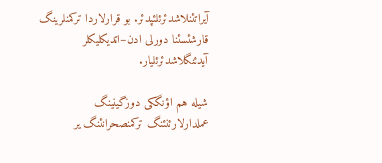آیراتئنلاشدئرئلئپدئر. بو قرارلاردا ترکمنلرینگ قارشئسئنا دورلی ادن–اتدیکلیکلر آیدئنگلاشدئرئلیار.

شیله هم اؤنگکی دوزگینینگ عملدارلارئنئنگ ترکمنصحرانئنگ یر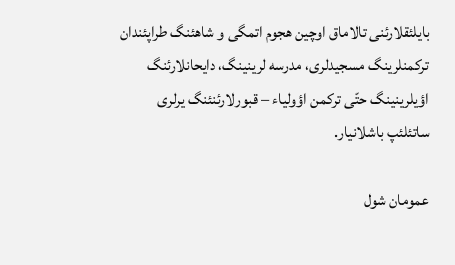بایلئقلارئنی تالاماق اوچین هجوم اتمگی و شاهئنگ طراپئندان ترکمنلرینگ مسجیدلری، مدرسه لرینینگ، دایحانلارئنگ اؤیلرینینگ حتّی ترکمن اؤولیاء – قبورلارئنئنگ یرلری ساتئلئپ باشلانیار.

عمومان شول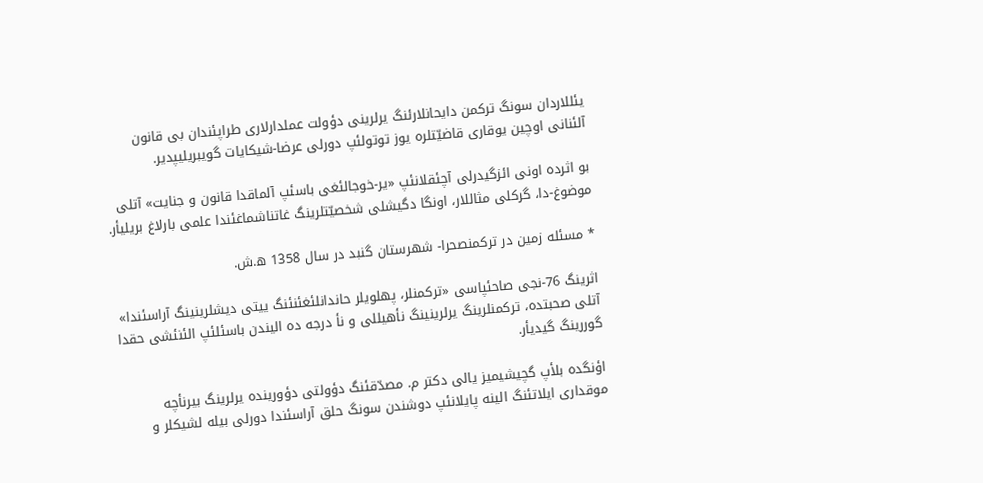یئللاردان سونگ ترکمن دایحانلارئنگ یرلرینی دؤولت عملدارلاری طراپئندان بی قانون آلئنانی اوچین یوقاری قاضیّتلره یوز توتولئپ دورلی عرضا-شیکایات گویبریلیپدیر.

بو اثرده اونی ائزگیدرلی آچئقلانئپ «یر-خوجالئغی باسئپ آلماقدا قانون و جنایت» آتلی موضوغ-دا، گرکلی مثاللار، اونگا دگیشلی شخصیّتلرینگ غاتناشماغئندا علمی بارلاغ بریلیأر.

* مسئله زمین در ترکمنصحرا- شهرستان گنبد در سال 1358 ه.ش.

اثرینگ 76-نجی صاحئپاسی «ترکمنلر، پهلویلر حاندانلئغئنئنگ ییتی دیشلرینینگ آراسئندا» آتلی صحبتده، ترکمنلرینگ یرلرینینگ نأهیللی و نأ درجه ده الیندن باسئلئپ الئنئشی حقدا گوررینگ گیدیأر.

اؤنگده بلأپ گچیشیمیز یالی دکتر م. مصدّقئنگ دؤولتی دؤورینده یرلرینگ بیرنأچه موقداری ایلاتئنگ الینه پایلانئپ دوشندن سونگ حلق آراسئندا دورلی بیله لشیکلر و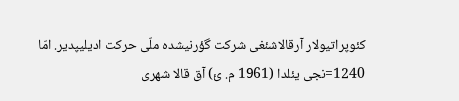کئوپراتیولار آرقالاشئغی شرکت گؤرنیشده ملّی حرکت ادیلیپدیر. امّا 1240=نجی یئلدا (1961 م. ئ) آق قالا شهری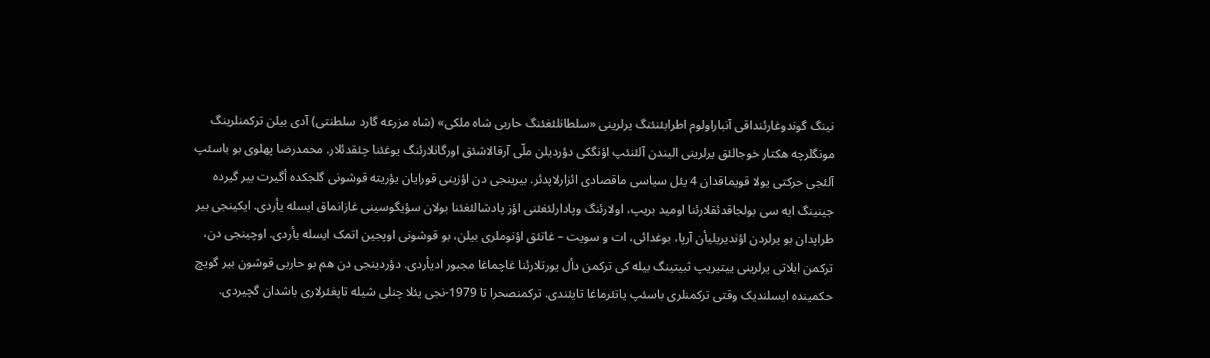نینگ گوندوغارئنداقی آنباراولوم اطرابئنئنگ یرلرینی «سلطانلئغئنگ حاربی شاه ملکی» (شاه مزرعه گارد سلطنتی) آدی بیلن ترکمنلرینگ مونگلرچه هکتار خوجالئق یرلرینی الیندن آلئنئپ اؤنگکی دؤردیلن ملّی آرقالاشئق اورگانلارئنگ یوغئنا چئقدئلار. محمدرضا پهلوی بو باسئپ آلئجی حرکتی یولا قویماقدان 4 یئل سیاسی ماقصادی ائزارلاپدئر. بیرینجی دن اؤزینی قورایان یؤریته قوشونی گلجکده أگیرت بیر گیرده جینینگ ایه سی بولجاقدئقلارئنا اومید بریپ، اولارئنگ وپادارلئغئنی اؤز پادشالئغئنا بولان سؤیگوسینی غازانماق ایسله یأردی. ایکینجی بیر طراپدان بو یرلردن اؤندیریلیأن آرپا، بوغدائی، ات و سویت – غاتئق اؤنوملری بیلن، بو قوشونی اوپجین اتمک ایسله یأردی. اوچینجی دن، ترکمن ایلاتی یرلرینی ییتیریپ ثبیتینگ بیله کی ترکمن دأل یورتلارئنا غاچماغا مجبور ادیأردی. دؤردینجی دن هم بو حاربی قوشون بیر گویچ حکمینده ایسلندیک وقتی ترکمنلری باسئپ یاتئرماغا تایئندی. ترکمنصحرا تا 1979-نجی یئلا چنلی شیله تاپغئرلاری باشدان گچیردی.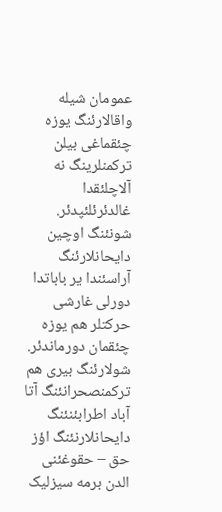عمومان شیله واقالارئنگ یوزه چئقماغی بیلن ترکمنلرینگ نه آلاچلئقدا غالدئرئلئپدئر. شونئنگ اوچین دایحانلارئنگ آراسئندا یر باباتدا دورلی غارشی حرکتلر هم یوزه چئقمان دورماندئر. شولارئنگ بیری هم ترکمنصحرانئنگ آتا آباد اطرابئنئنگ دایحانلارنئنگ اؤز حق – حقوغئنی الدن برمه سیزلیک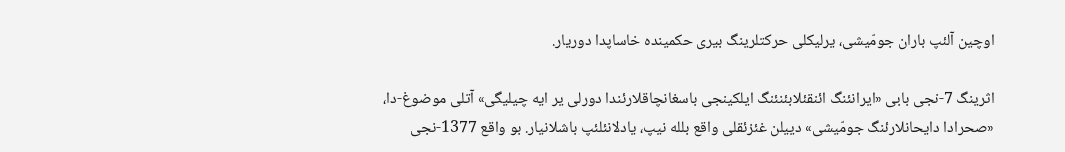اوچین آلئپ باران جومّیشی، یرلیکلی حرکتلرینگ بیری حکمینده خاساپدا دوریار.

اثرینگ 7-نجی بابی «ایرانئنگ ائنقئلابئنئنگ ایلکینجی باسغانچاقلارئندا دورلی یر ایه چیلیگی» آتلی موضوغ-دا، «صحرادا دایحانلارئنگ جومّیشی» دییلن غئزئقلی واقع بلله نیپ، یادلانئلئپ باشلانیار. بو واقع 1377-نجی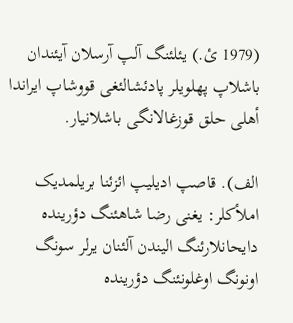(1979 ئ.) یئلئنگ آلپ آرسلان آیئندان باشلاپ پهلویلر پادئشالئغی قووشاپ ایراندا أهلی حلق قوزغالانگی باشلانیار.

الف). قاصپ ادیلیپ ائزئنا بریلمدیک املأکلر: یغنی رضا شاهئنگ دؤرینده دایحانلارئنگ الیندن آلئنان یرلر سونگ اونونگ اوغلونئنگ دؤرینده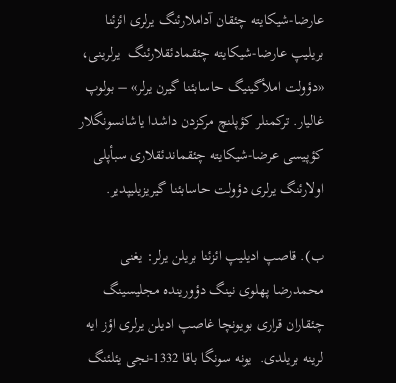عارضا-شیکایته چئقان آداملارئنگ یرلری ائزئنا بریلیپ عارضا-شیکایته چئقمادئقلارئنگ  یرلرینی، «دؤولت املأگینیگ حاسابئنا گیرن یرلر» – بولوپ غالیار. ترکمنلر کؤپلنچ مرکزدن داشدا یاشانسونگلار کؤپیسی عرضا-شیکایته چئقماندئقلاری سبأپلی اولارئنگ یرلری دؤولت حاسابئنا گیریزیلیپدیر.

ب). قاصپ ادیلیپ ائزئنا بریلن یرلر: یغنی محمدرضا پهلوی نینگ دؤورینده مجلیسینگ چئقاران قراری بویونچا غاصپ ادیلن یرلری اؤز ایه لرینه بریلدی.  یونه سونگا باقا 1332-نجی یئلئنگ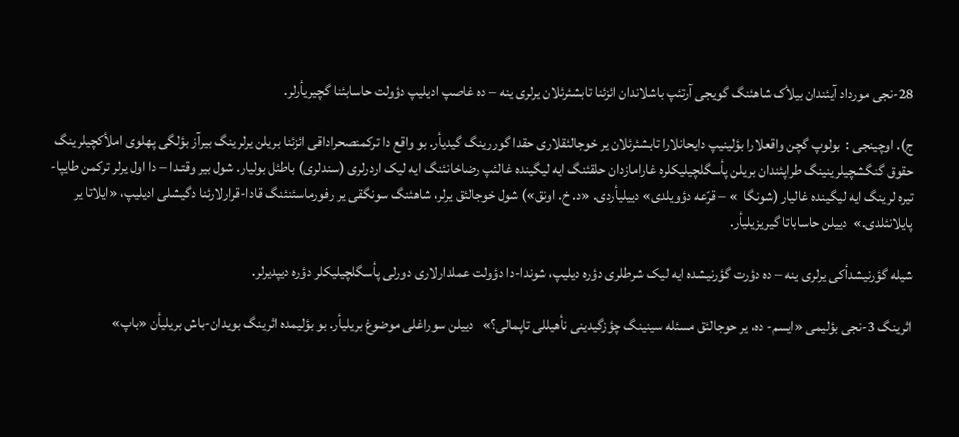28-نجی مورداد آیئندان بیلأک شاهئنگ گویجی آرتئپ باشلاندان ائزئنا تابشئرئلان یرلری ینه – ده غاصپ ادیلیپ دؤولت حاسابئنا گچیریأرلر.

ج). اوچینجی :  بولوپ گچن واقعلارا بؤلینیپ دایحانلارا تابشئرئلان یر خوجالئقلاری حقدا گوررینگ گیدیأر. بو واقع دا ترکمنصحراداقی ائزئنا بریلن یرلرینگ بیرآز بؤلگی پهلوی املأکچیلرینگ حقوق گنگشچیلرینینگ طراپئندان بریلن پأسگلچیلیکلره غارامازدان حلقئنگ ایه لیگینده غالئپ رضاخانئنگ ایه لیک اردرلری (سندلری) باطئل بولیار. شول بیر وقتـدا – دا اول یرلر ترکمن طایپا-تیره لرینگ ایه لیگینده غالیار (شونگا  » – قرّعه دؤویلدی» دییلیأردی. «د. خ. اونق») شول خوجالئق یرلر، شاهئنگ سونگقی یر رفورماسئنئنگ قادا-قرارلارئنا دگیشلی ادیلیپ، «ایلاتا یر پایلانئلدی.»  دییلن حاساباتا گیریزیلیأر.

شیله گؤرنیشدأکی یرلری ینه – ده دؤرت گؤرنیشده ایه لیک شرطلری دؤره دیلیپ، شوندا-دا دؤولت عملدارلاری دورلی پأسگلچیلیکلر دؤره دیپدیرلر.

اثرینگ 3-نجی بؤلیمی «ایسم- ده، یر حوجالئق مسئله سینینگ چؤزگیدینی نأهیللی تاپمالی؟»   دییلن سوراغلی موضوغ بریلیأر. بو بؤلیمده اثرینگ بویدان-باش بریلیأن «باپ»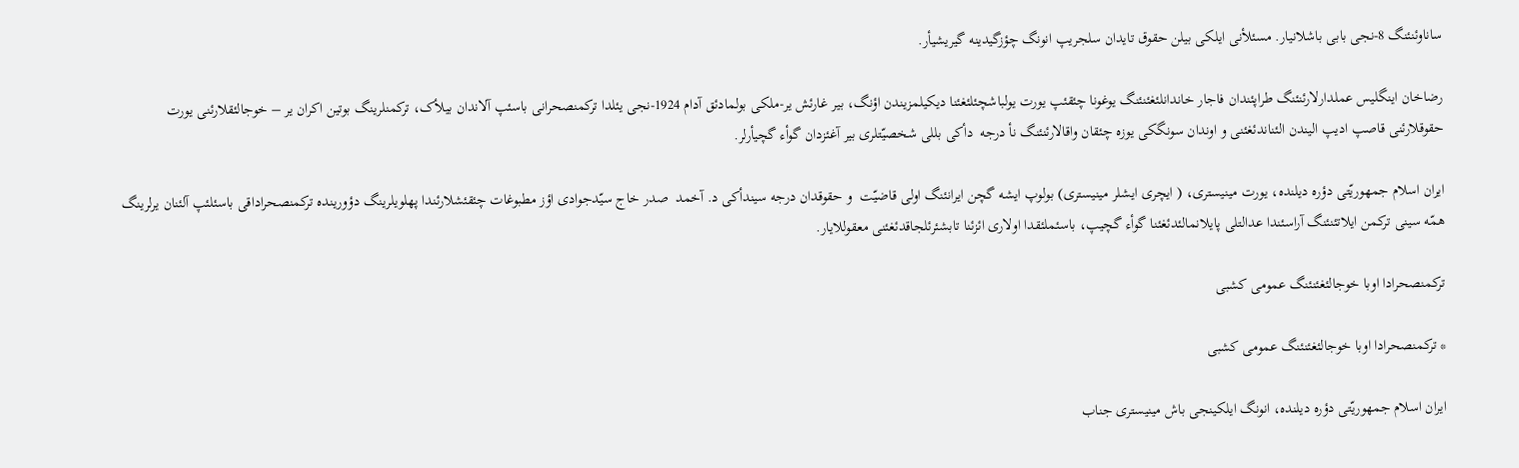ساناوئنئنگ 8-نجی بابی باشلانیار. مسئلأنی ایلکی بیلن حقوق تایدان سلجریپ انونگ چؤزگیدینه گیریشیأر.

رضاخان اینگلیس عملدارلارئنئنگ طراپئندان فاجار خاندانلئغئنئنگ یوغونا چئقئپ یورت یولباشچئلئغئنا دیکیلمزیندن اؤنگ، بیر غارئش یر-ملکی بولمادئق آدام 1924-نجی یئلدا ترکمنصحرانی باسئپ آلاندان بیلأک، ترکمنلرینگ بوتین اکران یر – خوجالئقلارئنی یورت حقوقلارئنی قاصپ ادیپ الیندن الئناندئغئنی و اوندان سونگکی یوزه چئقان واقالارئنئنگ نأ درجه  دأکی بللی شخصیّتلری بیر آغئزدان گوأء گچیأرلر.

ایران اسلام جمهوریّتی دؤره دیلنده، یورت مینیستری، ( ایچری ایشلر مینیستری) بولوپ ایشه گچن ایرانئنگ اولی قاضیّت  و حقوقدان درجه سیندأکی د. آخمد  صدر خاج سیّدجوادی اؤز مطبوغات چئقئشلارئندا پهلویلرینگ دؤورینده ترکمنصحراداقی باسئلئپ آلئنان یرلرینگ همّه سینی ترکمن ایلاتئنئنگ آراسئندا عدالتلی پایلانمالئدئغئنا گوأء گچیپ، باسئملئقدا اولاری ائزئنا تابشئرئلجاقدئغئنی معقوللایار.

ترکمنصحرادا اوبا خوجالئغئنئنگ عمومی کشبی

* ترکمنصحرادا اوبا خوجالئغئنئنگ عمومی کشبی

ایران اسلام جمهوریّتی دؤره دیلنده، انونگ ایلکینجی باش مینیستری جناب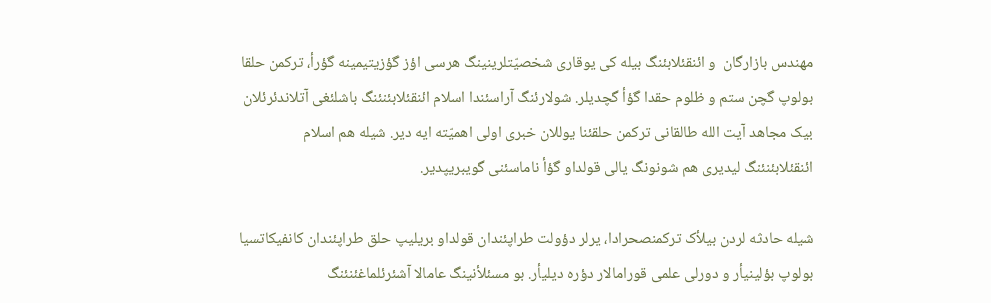مهندس بازارگان  و ائنقئلابئنگ بیله کی یوقاری شخصیّتلرینینگ هرسی اؤز گؤزیتیمینه گؤرأ، ترکمن حلقا بولوپ گچن ستم و ظلوم حقدا گؤأ گچدیلر. شولارئنگ آراسئندا اسلام ائنقئلابئنئنگ باشلئغی آتلاندئرئلان بیک مجاهد آیت الله طالقانی ترکمن حلقئنا یوللان خبری اولی اهمیّته ایه دیر. شیله هم اسلام ائنقئلابئنئنگ لیدیری هم شونونگ یالی قولداو گؤأ ناماسئنی گویبریپدیر.

شیله حادثه لردن بیلأک ترکمنصحرادا، یرلر دؤولت طراپئندان قولداو بریلیپ حلق طراپئندان کانفیکاتسیا بولوپ بؤلینیأر و دورلی علمی قورامالار دؤره دیلیأر. بو مسئلأنینگ عامالا آشئرئلماغئنئنگ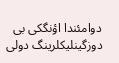دوامئندا اؤنگکی بی دوزگینلیکلرینگ دولی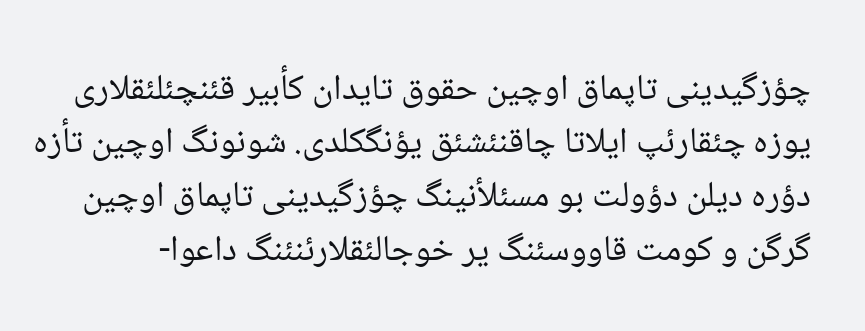چؤزگیدینی تاپماق اوچین حقوق تایدان کأبیر قئنچئلئقلاری یوزه چئقارئپ ایلاتا چاقنئشئق یؤنگکلدی. شونونگ اوچین تأزه دؤره دیلن دؤولت بو مسئلأنینگ چؤزگیدینی تاپماق اوچین گرگن و کومت قاووسئنگ یر خوجالئقلارئنئنگ داعوا-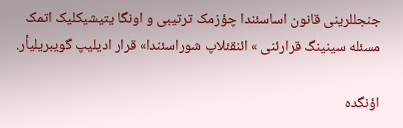جنجللرینی قانون اساسئندا چؤزمک ترتیبی و اونگا یتیشیکلیک اتمک مسئله سینینگ قرارئنی » ائنقئلاپ شوراسئندا» قرار ادیلیپ گویبریلیأر.

اؤنگده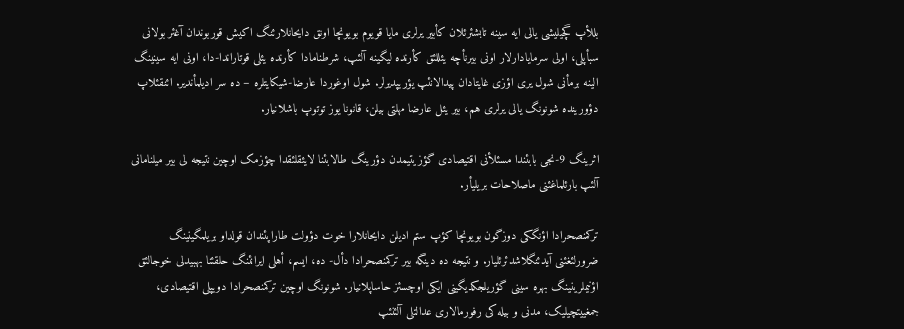بللأپ گچیلیشی یالی ایه سینه تابشئرئلان کأبیر یرلری مایا قویوم بویونچا اونق دایحانلارئنگ اکیش قوربوندان آغئر بولانی سبأپلی، اولی سرمایادارلار اونی بیرنأچه یئللئق کأرنده لیگینه آلئپ، شرطنامادا کأرنده یئلی قوتاراندا-دا، اونی ایه سینینگ الینه برمأنی شول یری اؤزی غایتادان پیدالانئپ یؤریپدیرلر. شول اوغوردا عارضا-شیکایتلره – ده سر ادیلمأندیر. ائنقئلاپ دؤورینده شونونگ یالی یرلری هم، بیر یئل عارضا مهلتی بیلن، قانونا یوز توتوپ باشلانیار.

اثرینگ 9-نجی بابئندا مسئلأنی اقتیصادی گؤزیتیمدن دؤرینگ طالابئنا لایئقلئقدا چؤزمک اوچین نتیجه لی بیر میلنامانی آلئپ بارئلماغئنی ماصلاحات بریلیأر.

ترکمنصحرادا اؤنگکی دوزگون بویونچا کؤپ ستم ادیلن دایحانلارا خوت دؤولت طاراپئندان قولداو بریلمگینینگ ضرورلئغئنی آیدئنگلاشدئرئلیار. و نتیجه ده دینگه بیر ترکمنصحرادا دأل- ده، ایسم، أهلی ایرانئنگ حلقئنا بهبیدلی خوجالئق اؤنیملرینینگ بهره سینی گؤریلجکدیگینی ایکی اوچسئز حاساپلانیار. شونونگ اوچین ترکمنصحرادا دویپلی اقتیصادی، جمغییتچیلیک، مدنی و بیله کی رفورمالاری عدالتلی آلئنئپ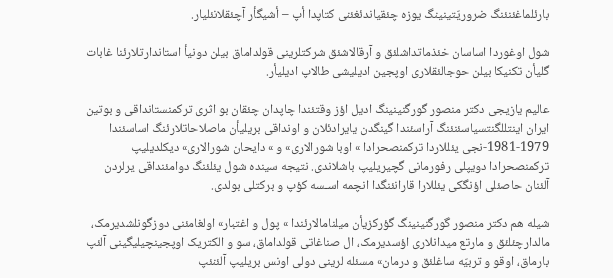بارئلماغئنئنگ ضروریّتینینگ یوزه چئقیاندئغئنی کتاپدا أپ – أشیگأر آچئقلانئلیار.

شول اوغوردا اساسان خئذماتداشلئق و آرقالاشئق شرکتلرینی قولداماق بیلن دونیأ استاندارتلارئنا غابات گلیأن تکنیکا بیلن حوجالئقلاری اوپجین ادیلیشی طالاپ ادیلیأر.

عالیم یازیجی دکتر منصور گورگنینینگ ادیل اؤز وقتئندا چاپدان چئقان بو اثری ترکمنستانداقی و بوتین ایران اینتللگنتسیاسئنئنگ آراسئندا گینگدن یایرادئلان و اونداقی بریلیأن ماصلاحاتلارئنگ اساسئندا 1979-1981-نجی یئللاردا ترکمنصحرادا » اوبا شورالاری» و » دایحان شورالاری» دیکلدیلیپ ترکمنصحرادا دویپلی رفورمانی گچیریلیپ باشلاندی. نتیجه سینده شول یئلئنگ دوامئنداقی یرلردن آلئنان حاصئلی اؤنگکی یئللارا قارانئنگدا انچمه اسـسه کؤپ و برکتلی بولدی.

شیله هم دکتر منصور گورگنینینگ گؤرکزیأن میلنامالارئندا » پول و اغتبار» اولغامئنی دوزگونلشدیرمک، مالدارچئلئق و مارتع میدانلاری اؤسدیرمک، ال صناغاتی قولداماق، سو و الکتریک اوپجینچیلیگینی آلئپ بارماق، اوقو و تربیّه ساغلئق و درمان» مسئله لرینی دولی اونس بریلیپ آلئنئپ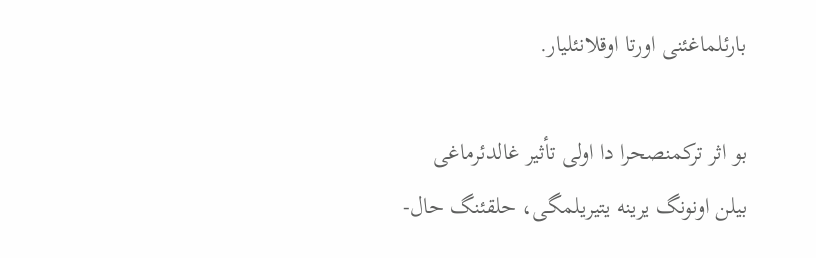بارئلماغئنی اورتا اوقلانئلیار.

بو اثر ترکمنصحرا دا اولی تأثیر غالدئرماغی بیلن اونونگ یرینه یتیریلمگی، حلقئنگ حال-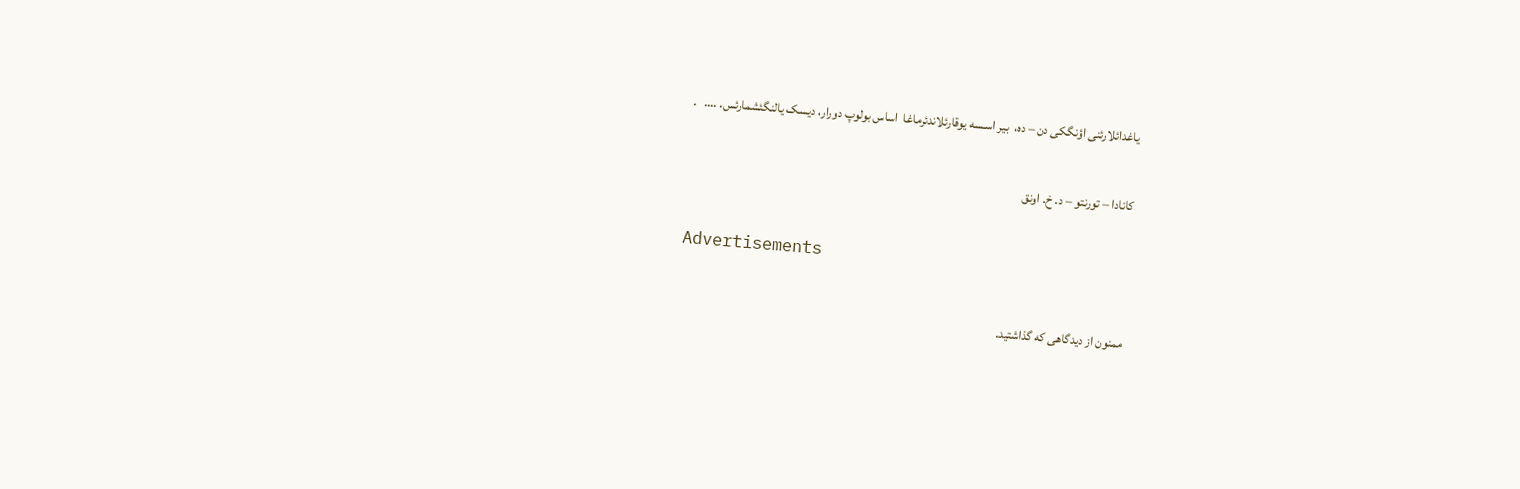یاغدائلارئنی اؤنگکی دن – ده،  بیر اسـسه یوقارئلاندئرماغا  اساس بولوپ دورار، دیسک یالنگئشمارئس. ….   .

کانادا – تورنتو – د. خ. اونق

Advertisements

ممنون از دیدگاهی که گذاشتید.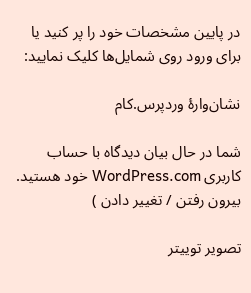در پایین مشخصات خود را پر کنید یا برای ورود روی شمایل‌ها کلیک نمایید:

نشان‌وارهٔ وردپرس.کام

شما در حال بیان دیدگاه با حساب کاربری WordPress.com خود هستید. بیرون رفتن / تغییر دادن )

تصویر توییتر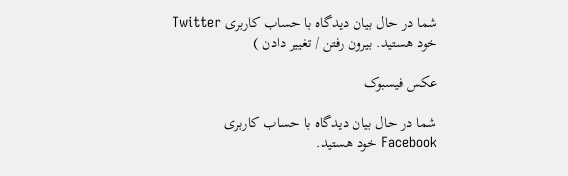شما در حال بیان دیدگاه با حساب کاربری Twitter خود هستید. بیرون رفتن / تغییر دادن )

عکس فیسبوک

شما در حال بیان دیدگاه با حساب کاربری Facebook خود هستید.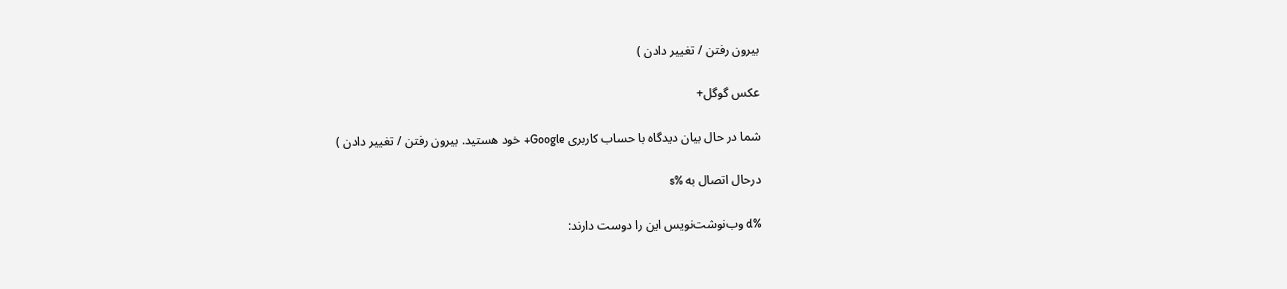بیرون رفتن / تغییر دادن )

عکس گوگل+

شما در حال بیان دیدگاه با حساب کاربری Google+ خود هستید. بیرون رفتن / تغییر دادن )

درحال اتصال به %s

%d وب‌نوشت‌نویس این را دوست دارند: